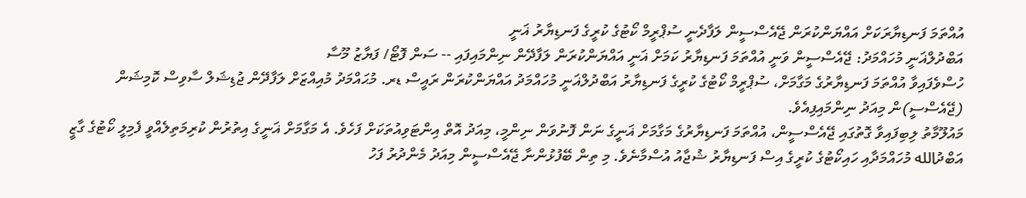އުއްތަމަ ފަނޑިޔާރަކަށް އައްޔަންކުރަން ޖޭއެސްސީން ލަފާދެނީ ސުޕްރީމް ކޯޓުގެ ކުރީގެ ފަނޑިޔާރު ޣަނީ
އަބްދުލްޣަނީ މުހައްމަދު: ޖޭއެސްސީން ވަނީ އުއްތަމަ ފަނޑިޔާރު ކަމަށް ޣަނީ އައްޔަންކުރަން ލަފާދޭން ނިންމައިފައި -- ސަން ފޮޓޯ/ ފަޔާޒު މޫސާ
ހުސްވެފައިވާ އުއްތަމަ ފަނޑިޔާރުގެ މަގާމަށް، ސުޕްރީމް ކޯޓުގެ ކުރީގެ ފަނޑިޔާރު އަބްދުލްޣަނީ މުހައްމަދު އައްޔަންކުރަން ރައީސް ޑރ. މުޙައްމަދު މުއިއްޒަށް ލަފާދޭން ޖުޑިޝަލް ސާވިސް ކޮމިޝަން (ޖޭއެސްސީ)ން މިއަދު ނިންމައިފިއެވެ.
މައުލޫމާތު ލިބިފައިވާ ގޮތުގައި ޖޭއެސްސީން، އުއްތަމަ ފަނޑިޔާރުގެ މަގާމަށް ޣަނީގެ ނަން ފޮނުވަން ނިންމީ، މިއަދު އޮތް އިންޓަވިއުތަކަށް ފަހެވެ. އެ މަގާމަށް ޣަނީގެ އިތުރުން ކުރިމަތިލެއްވީ ފެމިލީ ކޯޓުގެ ގާޒީ އަބްދުالله މުހައްމަދާއި ހައިކޯޓުގެ ކުރީގެ އިސް ފަނޑިޔާރު ޝުޖާއު އުސްމާނެވެ. މި ތިން ބޭފުޅުންނާ ޖޭއެސްސީން މިއަދު މެންދުރު ފަހު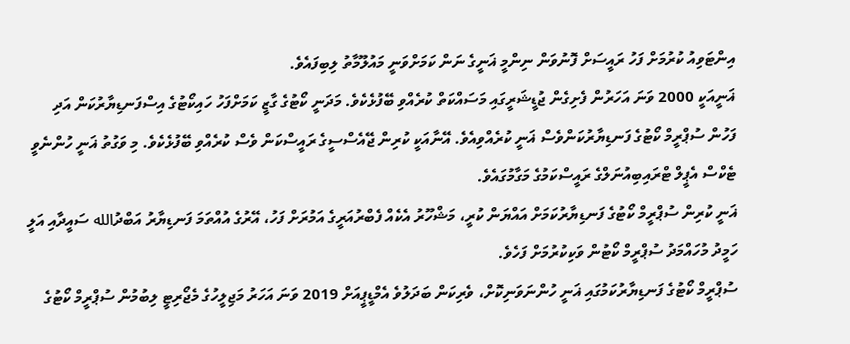އިންޓަވިއު ކުރުމަށް ފަހު ރައީސަށް ފޮނުވަން ނިންމީ ޣަނީގެ ނަން ކަމަށްވަނީ މައުލޫމާތު ލިބިފައެވެ.
ޣަނީއަކީ 2000 ވަނަ އަހަރުން ފެށިގެން ޖުޑީޝަރީގައި މަސައްކަތް ކުރެއްވި ބޭފުޅެކެވެ. މަދަނީ ކޯޓުގެ ގާޒީ ކަމަށްފަހު ހައިކޯޓުގެ އިސްފަނޑިޔާރުކަން އަދި ފަހުން ސުޕްރީމް ކޯޓުގެ ފަނޑިޔާރުކަންވެސް ޣަނީ ކުރެއްވިއެވެ. އޭނާއަކީ ކުރިން ޖޭއެސްސީގެ ރައީސްކަން ވެސް ކުރެއްވި ބޭފުޅެކެވެ. މި ވަގުތު ޣަނީ ހުންނެވީ ޓެކްސް އެޕީލް ޓްރައިބިއުނަލްގެ ރައީސްކަމުގެ މަގާމުގައެވެ.
ޣަނީ ކުރިން ސުޕްރީމް ކޯޓުގެ ފަނޑިޔާރުކަމަށް އައްޔަން ކުރީ، މަޝްހޫރު އެކެއް ފެބްރުއަރީގެ އަމުރަށް ފަހު، އޭރުގެ އުއްތަމަ ފަނޑިޔާރު އަބްދުالله ސައީދާއި އަލީ ހަމީދު މުހައްމަދު ސުޕްރީމް ކޯޓުން ވަކިކުރުމަށް ފަހެވެ.
ސުޕްރީމް ކޯޓުގެ ފަނޑިޔާރުކަމުގައި ޣަނީ ހުންނަވަނިކޮށް، ވެރިކަން ބަދަލުވެ އެމްޑީޕީއަށް 2019 ވަނަ އަހަރު މަޖިލީހުގެ މެޖޯރިޓީ ލިބުމުން ސުޕްރީމް ކޯޓުގެ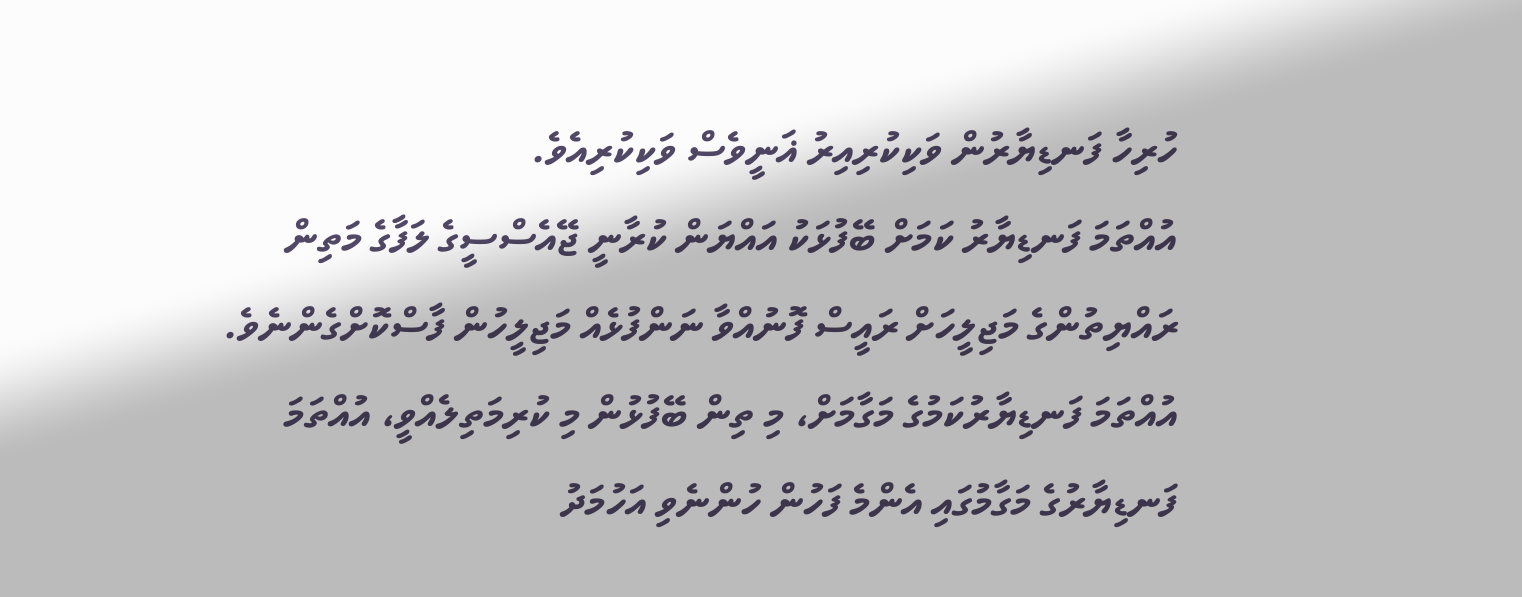ހުރިހާ ފަނޑިޔާރުން ވަކިކުރިއިރު ޣަނީވެސް ވަކިކުރިއެވެ.
އުއްތަމަ ފަނޑިޔާރު ކަމަށް ބޭފުޅަކު އައްޔަން ކުރާނީ ޖޭއެސްސީގެ ލަފާގެ މަތިން ރައްޔިތުންގެ މަޖިލީހަށް ރައީސް ފޮނުއްވާ ނަންފުޅެއް މަޖިލީހުން ފާސްކޮށްގެންނެވެ.
އުއްތަމަ ފަނޑިޔާރުކަމުގެ މަގާމަށް، މި ތިން ބޭފުޅުން މި ކުރިމަތިލެއްވީ، އުއްތަމަ ފަނޑިޔާރުގެ މަގާމުގައި އެންމެ ފަހުން ހުންނެވި އަހުމަދު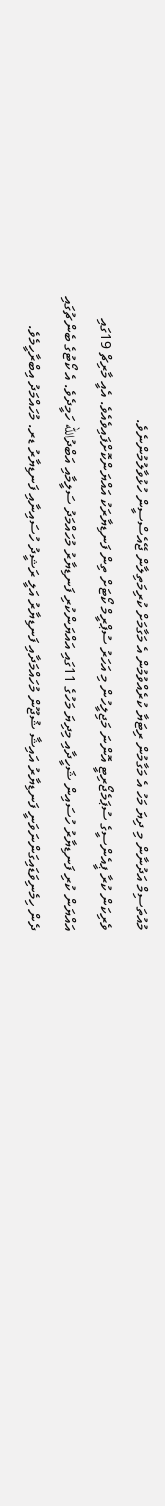މުއުތަސިމް އަދުނާން މި ދިޔަ މަހު އެ މަގާމުން ރިޓަޔާ ކުރެއްވުމުން އެ މަގާމަށް ކުރިމަތިލާން ޖޭއެސްސީން ހުޅުވާލުމުންނެވެ.
ވެރިކަން ކުރާ ޕީއެންސީގެ ސުޕަމެޖޯރިޓީ އޮންނަ މަޖިލީހުން މި އަހަރު ސުޕްރީމް ކޯޓަށް ތިން ފަނޑިޔާރަކު އައްޔަންކޮށްފައިވެއެވެ. އެއީ މާރިޗް 19ގައި އައްޔަން ކުރި ފަނޑިޔާރު ހުސައިން ޝަހީދާއި މިދިޔަ މަހުގެ 11ގައި އައްޔަންކުރި ފަނޑިޔާރު މުހައްމަދު ސަލީމާއި އަބްދުالله ހަމީދެވެ. އެ ކޯޓުގެ ބެންޗުގައި ދެން ހިމެނިވަޑައިގަންނަވަނީ ފަނޑިޔާރު އައިޝާ ޝުޖޫން މުހައްމަދާއި ފަނޑިޔާރު އަލީ ރަޝީދު ހުސައިނާއި ފަނޑިޔާރު ޑރ. މުހައްމަދު އިބްރާހީމެވެ.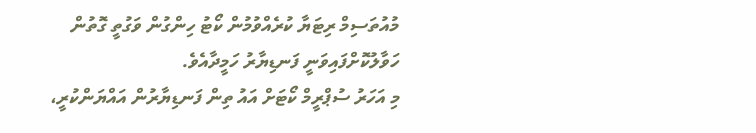މުއުތަސިމް ރިޓަޔާ ކުރެއްވުމުން ކޯޓު ހިންގުން ވަގުތީ ގޮތުން ހަވާލުކޮށްފައިވަނީ ފަނޑިޔާރު ހަމީދާއެވެ.
މި އަހަރު ސުޕްރީމް ކޯޓަށް އައު ތިން ފަނޑިޔާރުން އައްޔަންކުރީ،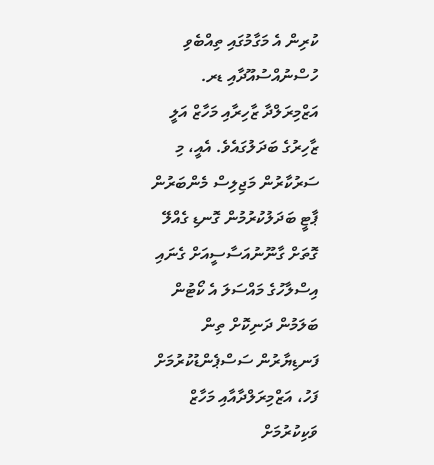ކުރިން އެ މަގާމުގައި ތިއްބެވި ހުސްނުއްސުއޫދާއި ޑރ. އަޒްމިރަލްދާ ޒާހިރާއި މަހާޒް އަލީ ޒާހިރުގެ ބަދަލުގައެވެ. އެއީ، މި ސަރުކާރުން މަޖިލިސް މެންބަރުން ޕާޓީ ބަދަލުކުރުމުން ގޮނޑި ގެއްލޭ ގޮތަށް ގާނޫނުއަސާސީއަށް ގެނައި އިސްލާހުގެ މައްސަލަ އެ ކޯޓުން ބަލަމުން ދަނިކޮށް ތިން ފަނޑިޔާރުން ސަސްޕެންޑުކުރުމަށް ފަހު، އަޒްމިރަލްދާއާއި މަހާޒް ވަކިކުރުމަށް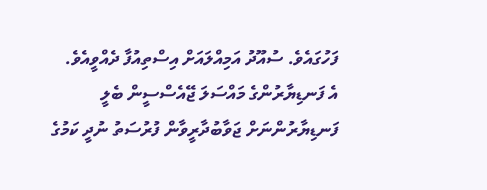ފަހުގައެވެ. ސުއޫދު އަމިއްލައަށް އިސްތިއުފާ ދެއްވީއެވެ.
އެ ފަނޑިޔާރުންގެ މައްސަލަ ޖޭއެސްސީން ބެލީ ފަނޑިޔާރުންނަށް ޖަވާބުދާރީވާން ފުރުސަތު ނުދީ ކަމުގެ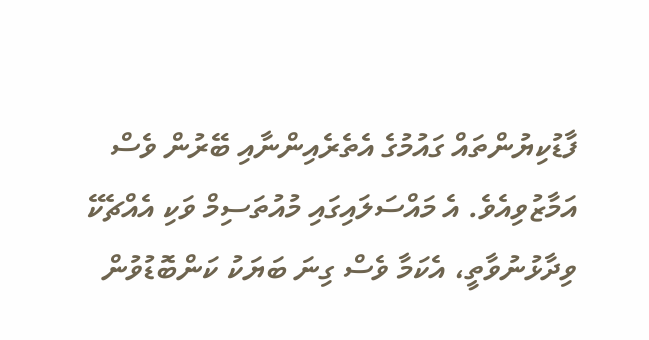ފާޑުކިޔުންތައް ގައުމުގެ އެތެރެއިންނާއި ބޭރުން ވެސް އަމާޒުވިއެވެ. އެ މައްސަލައިގައި މުއުތަސިމް ވަކި އެއްޗެކޭ ވިދާޅުނުވާތީ، އެކަމާ ވެސް ގިނަ ބަޔަކު ކަންބޮޑުވުން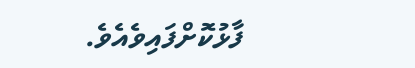ފާޅުކޮށްފައިވެއެވެ.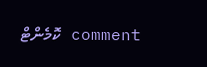comment ކޮމެންޓް